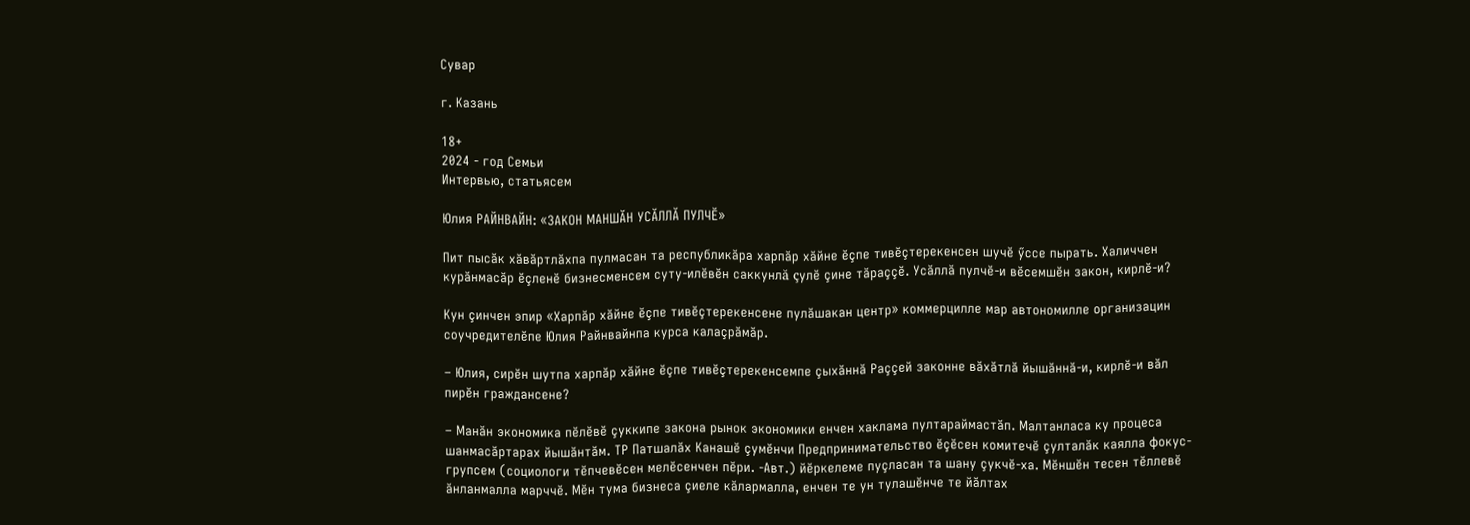Сувар

г. Казань

18+
2024 - год Семьи
Интервью, статьясем

Юлия РАЙНВАЙН: «ЗАКОН МАНШĂН УСĂЛЛĂ ПУЛЧӖ»

Пит пысăк хăвăртлăхпа пулмасан та республикăра харпăр хăйне ӗçпе тивӗçтерекенсен шучӗ ӳссе пырать. Халиччен курăнмасăр ӗçленӗ бизнесменсем суту-илӗвӗн саккунлă çулӗ çине тăраççӗ. Усăллă пулчӗ-и вӗсемшӗн закон, кирлӗ-и?

Кун çинчен эпир «Харпăр хăйне ӗçпе тивӗçтерекенсене пулăшакан центр» коммерцилле мар автономилле организацин соучредителӗпе Юлия Райнвайнпа курса калаçрăмăр.

– Юлия, сирӗн шутпа харпăр хăйне ӗçпе тивӗçтерекенсемпе çыхăннă Раççей законне вăхăтлă йышăннă-и, кирлӗ-и вăл пирӗн граждансене?

– Манăн экономика пӗлӗвӗ çуккипе закона рынок экономики енчен хаклама пултараймастăп. Малтанласа ку процеса шанмасăртарах йышăнтăм. ТР Патшалăх Канашӗ çумӗнчи Предпринимательство ӗçӗсен комитечӗ çулталăк каялла фокус-групсем (социологи тӗпчевӗсен мелӗсенчен пӗри. -Авт.) йӗркелеме пуçласан та шану çукчӗ-ха. Мӗншӗн тесен тӗллевӗ ăнланмалла марччӗ. Мӗн тума бизнеса çиеле кăлармалла, енчен те ун тулашӗнче те йăлтах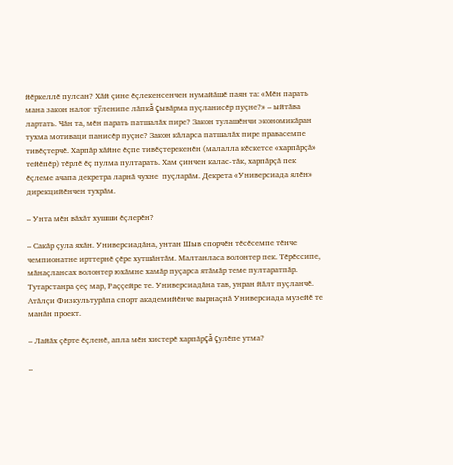йӗркеллӗ пулсан? Хăй çине ӗçлекенсенчен нумайăшӗ паян та: «Мӗн парать мана закон налог тӳленипе лăпкă çывăрма пуçланисӗр пуçне?» – ыйтăва лартать. Чăн та, мӗн парать патшалăх пире? Закон тулашӗнчи экономикăран тухма мотиваци панисӗр пуçне? Закон кăларса патшалăх пире правасемпе тивӗçтерчӗ. Харпăр хăйне ӗçпе тивӗçтерекенӗн (малалла кӗскетсе «харпăрçă» тейӗпӗр) тӗрлӗ ӗç пулма пултарать. Хам çинчен калас-тăк, харпăрçă пек ӗçлеме ачапа декретра ларнă чухне  пуçларăм. Декрета «Универсиада ялӗн» дирекцийӗнчен тухрăм.

– Унта мӗн вăхăт хушши ӗçлерӗн?

– Сакăр çула яхăн. Универсиадăна, унтан Шыв спорчӗн тӗсӗсемпе тӗнче чемпионатне ирттернӗ çӗре хутшăнтăм. Малтанласа волонтер пек. Тӗрӗссипе, мăнаçлансах волонтер юхăмне хамăр пуçарса ятăмăр теме пултаратпăр. Тутарстанра çеç мар, Раççейре те. Универсиадăна тав, унран йăлт пуçланчӗ. Атăлçи Физкультурăпа спорт академийӗнче вырнаçнă Универсиада музейӗ те манăн проект.

– Лайăх çӗрте ӗçленӗ, апла мӗн хистерӗ харпăрçă çулӗпе утма?

–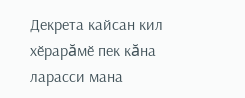Декрета кайсан кил хӗрарăмӗ пек кăна ларасси мана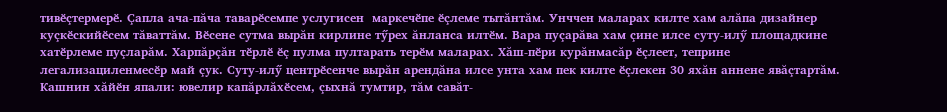тивӗçтермерӗ. Çапла ача-пăча таварӗсемпе услугисен  маркечӗпе ӗçлеме тытăнтăм. Унччен маларах килте хам алăпа дизайнер куçкӗскийӗсем тăваттăм. Вӗсене сутма вырăн кирлине тӳрех ăнланса илтӗм. Вара пуçарăва хам çине илсе суту-илӳ площадкине хатӗрлеме пуçларăм. Харпăрçăн тӗрлӗ ӗç пулма пултарать терӗм маларах. Хăш-пӗри курăнмасăр ӗçлеет, теприне легализациленмесӗр май çук. Суту-илӳ центрӗсенче вырăн арендăна илсе унта хам пек килте ӗçлекен 30 яхăн аннене явăçтартăм. Кашнин хăйӗн япали: ювелир капăрлăхӗсем, çыхнă тумтир, тăм савăт-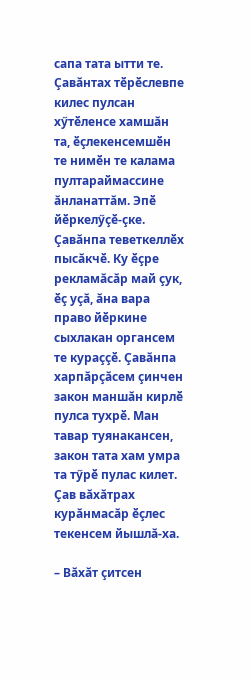сапа тата ытти те. Çавăнтах тӗрӗслевпе килес пулсан хӳтӗленсе хамшăн та, ӗçлекенсемшӗн те нимӗн те калама пултараймассине ăнланаттăм. Эпӗ йӗркелӳçӗ-çке. Çавăнпа теветкеллӗх пысăкчӗ. Ку ӗçре рекламăсăр май çук, ӗç уçă, ăна вара право йӗркине сыхлакан органсем те кураççӗ. Çавăнпа харпăрçăсем çинчен закон маншăн кирлӗ пулса тухрӗ. Ман тавар туянакансен, закон тата хам умра та тӳрӗ пулас килет. Çав вăхăтрах курăнмасăр ӗçлес текенсем йышлă-ха.

– Вăхăт çитсен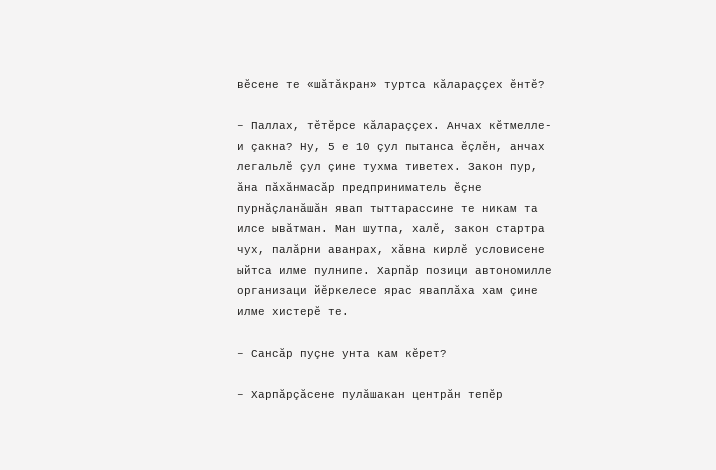вӗсене те «шăтăкран» туртса кăлараççех ӗнтӗ?

– Паллах, тӗтӗрсе кăлараççех. Анчах кӗтмелле-и çакна? Ну, 5 е 10 çул пытанса ӗçлӗн, анчах легальлӗ çул çине тухма тиветех. Закон пур, ăна пăхăнмасăр предприниматель ӗçне пурнăçланăшăн явап тыттарассине те никам та илсе ывăтман. Ман шутпа, халӗ, закон стартра чух, палăрни аванрах, хăвна кирлӗ условисене ыйтса илме пулнипе. Харпăр позици автономилле организаци йӗркелесе ярас яваплăха хам çине илме хистерӗ те.

– Сансăр пуçне унта кам кӗрет?

– Харпăрçăсене пулăшакан центрăн тепӗр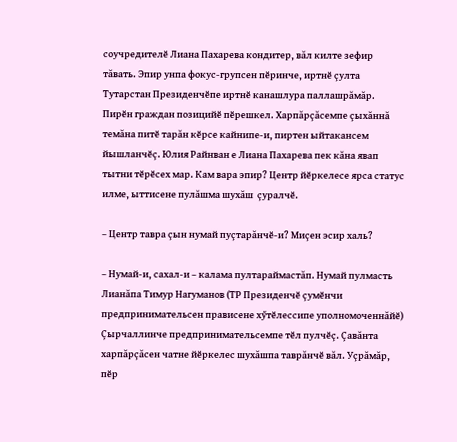соучредителӗ Лиана Пахарева кондитер, вăл килте зефир тăвать. Эпир унпа фокус-групсен пӗринче, иртнӗ çулта Тутарстан Президенчӗпе иртнӗ канашлура паллашрăмăр. Пирӗн граждан позицийӗ пӗрешкел. Харпăрçăсемпе çыхăннă темăна питӗ тарăн кӗрсе кайнипе-и, пиртен ыйтакансем йышланчӗç. Юлия Райнван е Лиана Пахарева пек кăна явап тытни тӗрӗсех мар. Кам вара эпир? Центр йӗркелесе ярса статус илме, ыттисене пулăшма шухăш  çуралчӗ.

– Центр тавра çын нумай пуçтарăнчӗ-и? Миçен эсир халь?

– Нумай-и, сахал-и – калама пултараймастăп. Нумай пулмасть Лианăпа Тимур Нагуманов (ТР Президенчӗ çумӗнчи  предпринимательсен прависене хӳтӗлессипе уполномоченнăйӗ) Çырчаллинче предпринимательсемпе тӗл пулчӗç. Çавăнта харпăрçăсен чатне йӗркелес шухăшпа таврăнчӗ вăл. Уçрăмăр, пӗр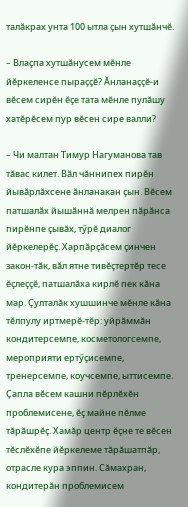талăкрах унта 100 ытла çын хутшăнчӗ.

– Влаçпа хутшăнусем мӗнле йӗркеленсе пыраççӗ? Ăнланаççӗ-и вӗсем сирӗн ӗçе тата мӗнле пулăшу хатӗрӗсем пур вӗсен сире валли?

– Чи малтан Тимур Нагуманова тав тăвас килет. Вăл чăннипех пирӗн йывăрлăхсене ăнланакан çын. Вӗсем патшалăх йышăннă мелрен пăрăнса пирӗнпе çывăх, тӳрӗ диалог йӗркелерӗç. Харпăрçăсем çинчен закон-тăк, вăл ятне тивӗçтертӗр тесе ӗçлеççӗ, патшалăха кирлӗ пек кăна мар. Çулталăк хушшинче мӗнле кăна тӗлпулу иртмерӗ-тӗр: уйрăммăн кондитерсемпе, косметологсемпе, мероприяти ертӳçисемпе, тренерсемпе, коучсемпе, ыттисемпе. Çапла вӗсем кашни пӗрлӗхӗн проблемисене, ӗç майне пӗлме тăрăшрӗç. Хамăр центр ӗçне те вӗсен тӗслӗхӗпе йӗркелеме тăрăшатпăр, отрасле кура эппин. Сăмахран, кондитерăн проблемисем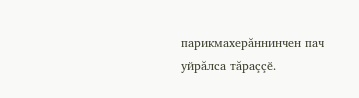парикмахерăннинчен пач уйрăлса тăраççӗ.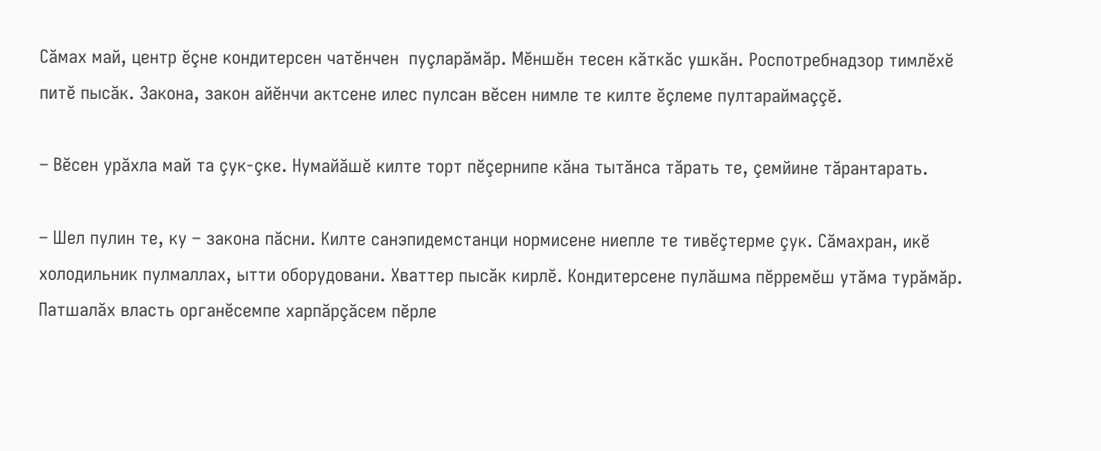Сăмах май, центр ӗçне кондитерсен чатӗнчен  пуçларăмăр. Мӗншӗн тесен кăткăс ушкăн. Роспотребнадзор тимлӗхӗ питӗ пысăк. Закона, закон айӗнчи актсене илес пулсан вӗсен нимле те килте ӗçлеме пултараймаççӗ.

– Вӗсен урăхла май та çук-çке. Нумайăшӗ килте торт пӗçернипе кăна тытăнса тăрать те, çемйине тăрантарать.

– Шел пулин те, ку – закона пăсни. Килте санэпидемстанци нормисене ниепле те тивӗçтерме çук. Сăмахран, икӗ холодильник пулмаллах, ытти оборудовани. Хваттер пысăк кирлӗ. Кондитерсене пулăшма пӗрремӗш утăма турăмăр. Патшалăх власть органӗсемпе харпăрçăсем пӗрле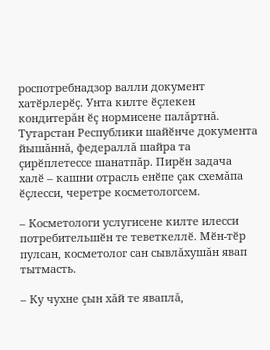роспотребнадзор валли документ хатӗрлерӗç. Унта килте ӗçлекен кондитерăн ӗç нормисене палăртнă. Тутарстан Республики шайӗнче документа йышăннă, федераллă шайра та çирӗплетессе шанатпăр. Пирӗн задача халӗ – кашни отрасль енӗпе çак схемăпа ӗçлесси, черетре косметологсем.

– Косметологи услугисене килте илесси потребительшӗн те теветкеллӗ. Мӗн-тӗр пулсан, косметолог сан сывлăхушăн явап тытмасть.

– Ку чухне çын хăй те яваплă,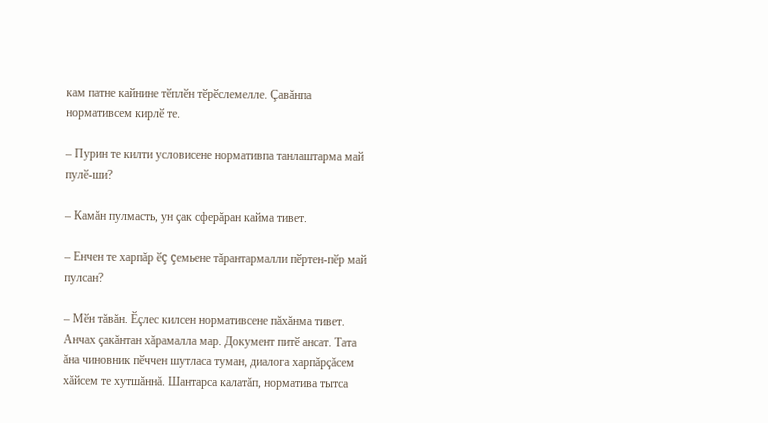кам патне кайнине тӗплӗн тӗрӗслемелле. Çавăнпа нормативсем кирлӗ те.

– Пурин те килти условисене нормативпа танлаштарма май пулӗ-ши?

– Камăн пулмасть, ун çак сферăран кайма тивет.

– Енчен те харпăр ӗç çемьене тăрантармалли пӗртен-пӗр май пулсан?

– Мӗн тăвăн. Ӗçлес килсен нормативсене пăхăнма тивет. Анчах çакăнтан хăрамалла мар. Документ питӗ ансат. Тата ăна чиновник пӗччен шутласа туман, диалога харпăрçăсем хăйсем те хутшăннă. Шантарса калатăп, норматива тытса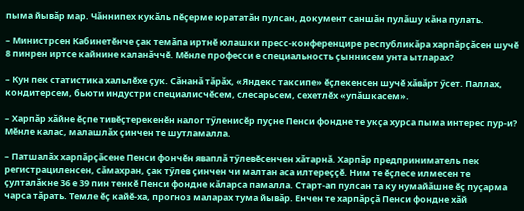пыма йывăр мар. Чăннипех кукăль пӗçерме юрататăн пулсан, документ саншăн пулăшу кăна пулать.

– Министрсен Кабинетӗнче çак темăпа иртнӗ юлашки пресс-конференцире республикăра харпăрçăсен шучӗ 8 пинрен иртсе кайнине каланăччӗ. Мӗнле професси е специальность çыннисем унта ытларах?

– Кун пек статистика хальлӗхе çук. Сăнанă тăрăх, «Яндекс таксипе» ӗçлекенсен шучӗ хăвăрт ӳсет. Паллах, кондитерсем, бьюти индустри специалисчӗсем, слесарьсем, сехетлӗх «упăшкасем».

– Харпăр хăйне ӗçпе тивӗçтерекенӗн налог тӳленисӗр пуçне Пенси фондне те укçа хурса пыма интерес пур-и? Мӗнле калас, малашлăх çинчен те шутламалла.

– Патшалăх харпăрçăсене Пенси фончӗн яваплă тӳлевӗсенчен хăтарнă. Харпăр предприниматель пек регистрациленсен, сăмахран, çак тӳлев çинчен чи малтан аса илтереççӗ. Ним те ӗçлесе илмесен те çулталăкне 36 е 39 пин тенкӗ Пенси фондне кăларса памалла. Старт-ап пулсан та ку нумайăшне ӗç пуçарма чарса тăрать. Темле ӗç кайӗ-ха, прогноз маларах тума йывăр. Енчен те харпăрçă Пенси фондне хăй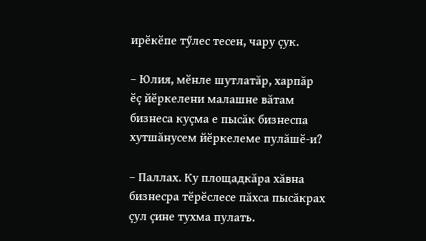ирӗкӗпе тӳлес тесен, чару çук.

– Юлия, мӗнле шутлатăр, харпăр ӗç йӗркелени малашне вăтам бизнеса куçма е пысăк бизнеспа хутшăнусем йӗркелеме пулăшӗ-и?

– Паллах. Ку площадкăра хăвна бизнесра тӗрӗслесе пăхса пысăкрах çул çине тухма пулать.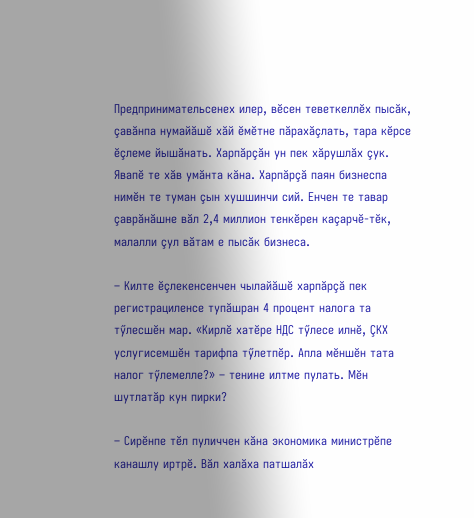Предпринимательсенех илер, вӗсен теветкеллӗх пысăк, çавăнпа нумайăшӗ хăй ӗмӗтне пăрахăçлать, тара кӗрсе ӗçлеме йышăнать. Харпăрçăн ун пек хăрушлăх çук. Явапӗ те хăв умăнта кăна. Харпăрçă паян бизнеспа нимӗн те туман çын хушшинчи сий. Енчен те тавар çаврăнăшне вăл 2,4 миллион тенкӗрен каçарчӗ-тӗк, малалли çул вăтам е пысăк бизнеса.

– Килте ӗçлекенсенчен чылайăшӗ харпăрçă пек регистрациленсе тупăшран 4 процент налога та тӳлесшӗн мар. «Кирлӗ хатӗре НДС тӳлесе илнӗ, ÇКХ услугисемшӗн тарифпа тӳлетпӗр. Апла мӗншӗн тата налог тӳлемелле?» – тенине илтме пулать. Мӗн шутлатăр кун пирки?

– Сирӗнпе тӗл пуличчен кăна экономика министрӗпе канашлу иртрӗ. Вăл халăха патшалăх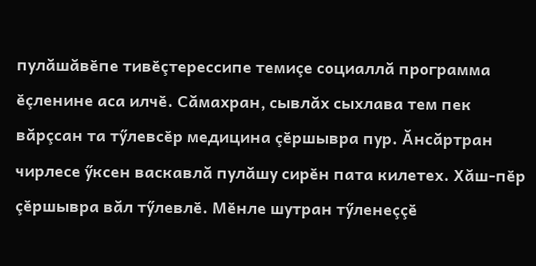пулăшăвӗпе тивӗçтерессипе темиçе социаллă программа ӗçленине аса илчӗ. Сăмахран, сывлăх сыхлава тем пек вăрçсан та тӳлевсӗр медицина çӗршывра пур. Ăнсăртран чирлесе ӳксен васкавлă пулăшу сирӗн пата килетех. Хăш-пӗр çӗршывра вăл тӳлевлӗ. Мӗнле шутран тӳленеççӗ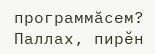программăсем?  Паллах, пирӗн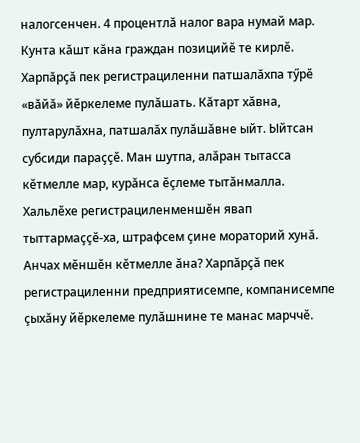налогсенчен. 4 процентлă налог вара нумай мар. Кунта кăшт кăна граждан позицийӗ те кирлӗ. Харпăрçă пек регистрациленни патшалăхпа тӳрӗ «вăйă» йӗркелеме пулăшать. Кăтарт хăвна, пултарулăхна, патшалăх пулăшăвне ыйт. Ыйтсан субсиди параççӗ. Ман шутпа, алăран тытасса кӗтмелле мар, курăнса ӗçлеме тытăнмалла. Хальлӗхе регистрациленменшӗн явап тыттармаççӗ-ха, штрафсем çине мораторий хунă. Анчах мӗншӗн кӗтмелле ăна? Харпăрçă пек регистрациленни предприятисемпе, компанисемпе çыхăну йӗркелеме пулăшнине те манас марччӗ.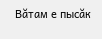Вăтам е пысăк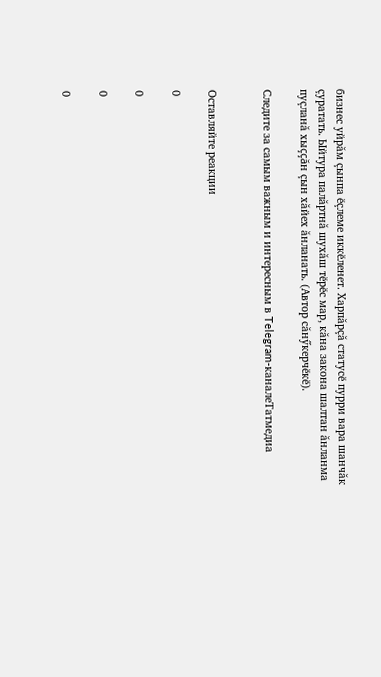бизнес уйрăм çынпа ӗçлеме иккӗленет. Харпăрçă статусӗ пурри вара шанчăк çуратать. Ыйтура палăртнă шухăш тӗрӗс мар, кăна закона шалтан ăнланма пуçланă хыççăн çын хăйех ăнланать. (Автор сăнӳкерчӗкӗ).

Следите за самым важным и интересным в Telegram-каналеТатмедиа


Оставляйте реакции

0

0

0

0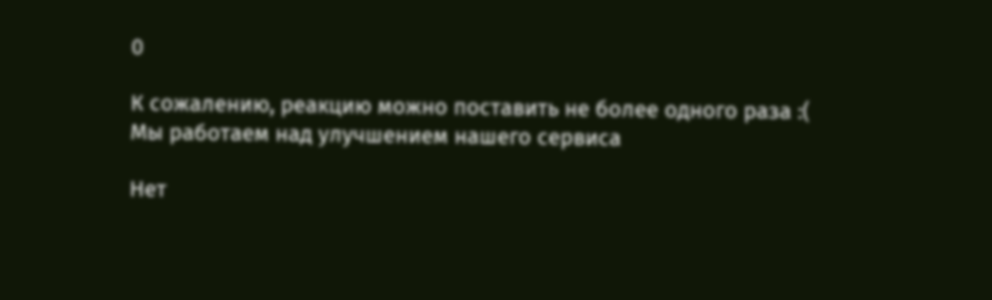0

К сожалению, реакцию можно поставить не более одного раза :(
Мы работаем над улучшением нашего сервиса

Нет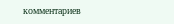комментариев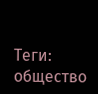Теги: общество